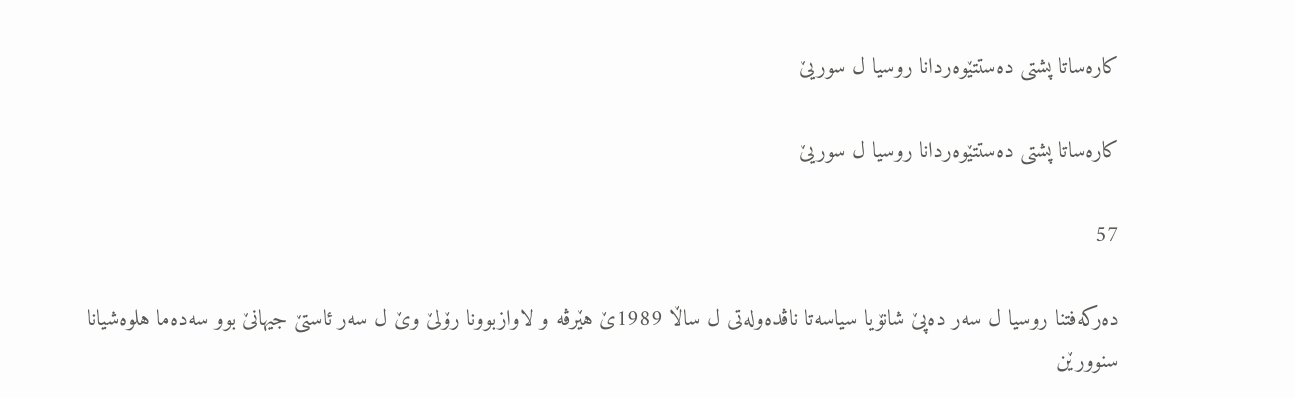كاره‌ساتا پشتى ده‌ستتێوه‌ردانا روسیا ل سوریێ

كاره‌ساتا پشتى ده‌ستتێوه‌ردانا روسیا ل سوریێ

57

ده‌ركه‌فتنا روسیا ل سه‌ر ده‌پێ شانۆیا سیاسه‌تا ناڤده‌وله‌تى ل ساڵا 1989ێ هێرڤه‌ و لاوازبوونا رۆلێ وێ ل سه‌ر ئاستێ جیهانێ بوو سه‌ده‌ما هلوه‌شیانا سنوورێن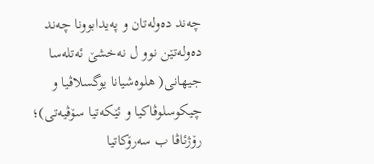چه‌ند ده‌وله‌تان و په‌یدابوونا چه‌ند ده‌وله‌تێن نوو ل نه‌خشێ ئه‌تله‌سا جیهانى( هلوه‌شیانا یوگسلاڤیا و چیكوسلوڤاكیا و ئێكه‌تیا سۆڤیه‌تى)؛ رۆژئاڤا ب سه‌رۆكاتیا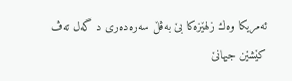ئه‌مریكا وه‌ك زلهێزه‌كا بێ به‌ڤڵ سه‌ره‌ده‌رى د گه‌ل ته‌ڤ كێشێن جیهانێ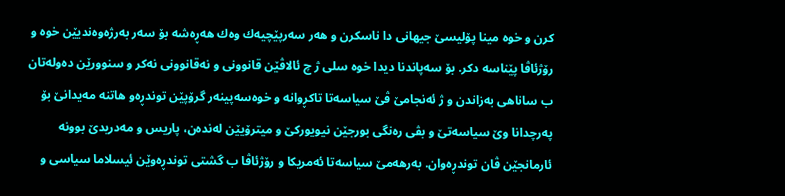كرن و خوه‌ مینا پۆلیسێ جیهانى دا ناسكرن و هه‌ر سه‌رپێچیه‌ك وه‌ك هه‌ڕه‌شه‌ بۆ سه‌ر به‌رژه‌وه‌ندیێن خوه‌ و رۆژئاڤا پێناسه‌ دكر. بۆ سه‌پاندنا دیدا خوه‌ سلى ژ چ ئالاڤێن قانوونى و نه‌قانوونى نه‌كر و سنوورێن ده‌وله‌تان ب ساناهى به‌زاندن و ژ ئه‌نجامێ ڤێ سیاسه‌تا تاكڕوانه‌ و خوه‌سه‌پینه‌ر گرۆپێن توندڕه‌و هاتنه‌ مه‌یدانێ بۆ په‌رچدانا وێ سیاسه‌تێ و بڤى ره‌نگى بورجێن نیویوركێ و میترۆیێن له‌نده‌ن، پاریس و مه‌دریدێ بوونه‌ ئارمانجێن ڤان توندڕه‌وان. به‌رهه‌مێ سیاسه‌تا ئه‌مریكا و رۆژئاڤا ب گشتى توندڕه‌وێن ئیسلاما سیاسى و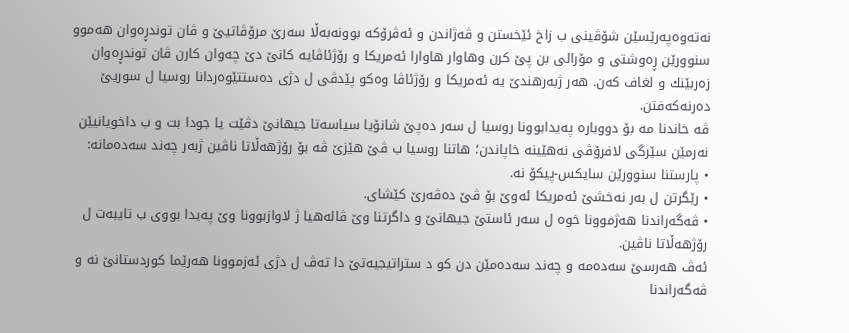نه‌ته‌وه‌په‌رێسێن شۆڤینى ب زاخ ئێخستن و ڤه‌ژاندن و ئه‌ڤرۆكه‌ بوونه‌به‌ڵا سه‌رێ مرۆڤاتیێ و ڤان توندڕه‌وان هه‌موو سنوورێن ڕه‌وشتى و مۆرالى بن پێ كرن وهاوار هاوارا ئه‌مریكا و رۆژئاڤایه‌ كانێ دێ چه‌وان كارن ڤان توندڕه‌وان زه‌ربێنك و لغاف كه‌ن. هه‌ر ژبه‌رهندێ یه‌ ئه‌مریكا و رۆژئاڤا وه‌كو پێدڤى ل دژى ده‌ستتێوه‌ردانا روسیا ل سوریێ ده‌رنه‌كه‌فتن.
ڤه‌ خاندنا مه‌ بۆ دووباره‌ په‌یدابوونا روسیا ل سه‌ر ده‌پێ شانۆیا سیاسه‌تا جیهانێ دڤێت یا جودا بت و ب داخویانیێن نه‌رمێن سێرگى لافرۆڤى نه‌هێینه‌ خاپاندن؛ هاتنا روسیا ب ڤێ هێزێ ڤه‌ بۆ رۆژهه‌ڵاتا ناڤین ژبه‌ر چه‌ند سه‌ده‌مانه‌:
• پارستنا سنوورێن سایكس-پیكۆ نه‌.
• رێگرتن ل به‌ر نه‌خشێ ئه‌مریكا ئه‌وێ بۆ ڤێ ده‌ڤه‌رێ كێشاى.
• ڤه‌گه‌راندنا هه‌ژموونا خوه‌ ل سه‌ر ئاستێ جیهانێ و داگرتنا وێ ڤاله‌هیا ژ لاوازبوونا وێ په‌یدا بووى ب تایبه‌ت ل رۆژهه‌ڵاتا ناڤین.
ئه‌ڤ هه‌رسێ سه‌ده‌مه‌ و چه‌ند سه‌ده‌مێن دن كو د ستراتیجیه‌تێ دا ته‌ڤ ل دژى ئه‌زموونا هه‌رێما كوردستانێ نه‌ و ڤه‌گه‌راندنا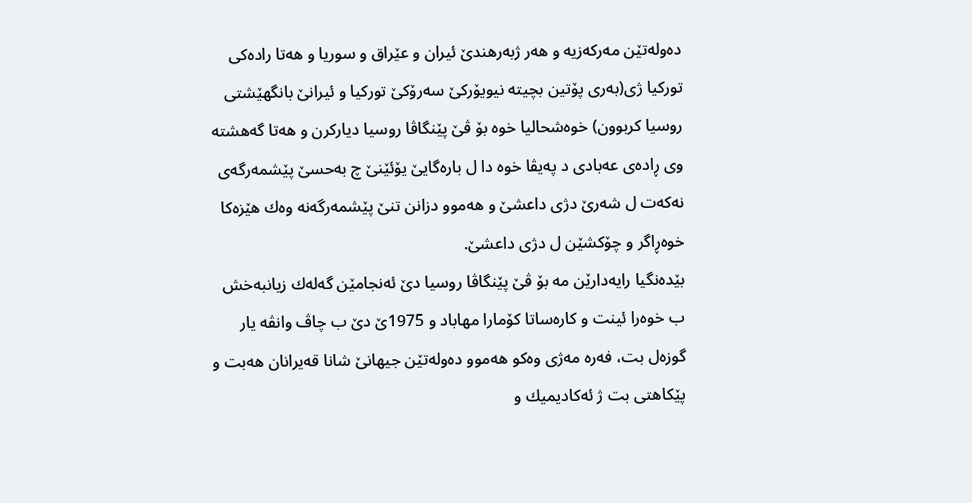ده‌وله‌تێن مه‌ركه‌زیه‌ و هه‌ر ژبه‌رهندێ ئیران و عێراق و سوریا و هه‌تا راده‌كى توركیا ژى(به‌رى پۆتین بچیته‌ نیویۆركێ سه‌رۆكێ توركیا و ئیرانێ بانگهێشتى روسیا كربوون) خوه‌شحالیا خوه‌ بۆ ڤێ پێنگاڤا روسیا دیاركرن و هه‌تا گه‌هشته‌ وى ڕاده‌ى عه‌بادى د په‌یڤا خوه‌ دا ل باره‌گایێ یۆئێنێ چ به‌حسێ پێشمه‌رگه‌ى نه‌كه‌ت ل شه‌رێ دژى داعشێ و هه‌موو دزانن تنێ پێشمه‌رگه‌نه‌ وه‌ك هێزه‌كا خوه‌ڕاگر و چۆكشێن ل دژى داعشێ.
بێده‌نگیا رایه‌دارێن مه‌ بۆ ڤێ پێنگاڤا روسیا دێ ئه‌نجامێن گه‌له‌ك زیانبه‌خش ب خوه‌را ئینت و كاره‌ساتا كۆمارا مهاباد و 1975ێ دێ ب چاڤ وانڤه‌ یار گوزه‌ل بت، فه‌ره‌ مه‌ژى وه‌كو هه‌موو ده‌وله‌تێن جیهانێ شانا قه‌یرانان هه‌بت و پێكاهتى بت ژ ئه‌كادیمیك و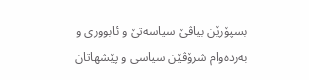بسپۆرێن بیاڤێ سیاسه‌تێ و ئابوورى و به‌رده‌وام شرۆڤێن سیاسى و پێشهاتان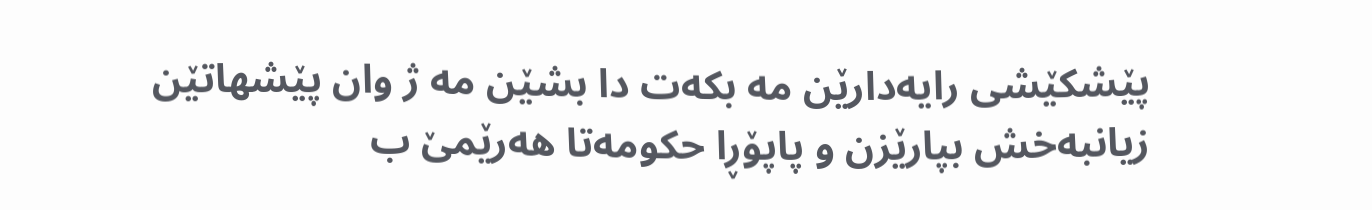پێشكێشى رایه‌دارێن مه‌ بكه‌ت دا بشێن مه‌ ژ وان پێشهاتێن زیانبه‌خش بپارێزن و پاپۆڕا حكومه‌تا هه‌رێمێ ب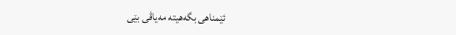ئێمناهى بگه‌هیته‌ مه‌یاڤى بێى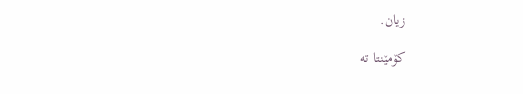زیان.

کۆمێنتا تە